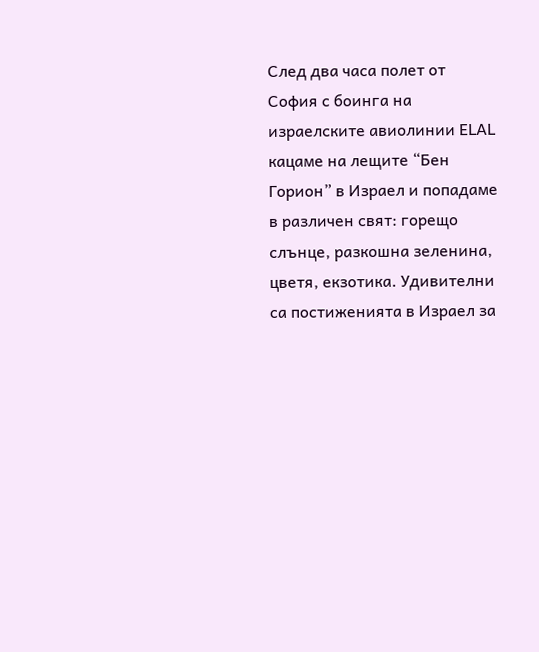След два часа полет от София с боинга на израелските авиолинии ЕLАL кацаме на лещите “Бен Горион” в Израел и попадаме в различен свят: горещо слънце, разкошна зеленина, цветя, екзотика. Удивителни са постиженията в Израел за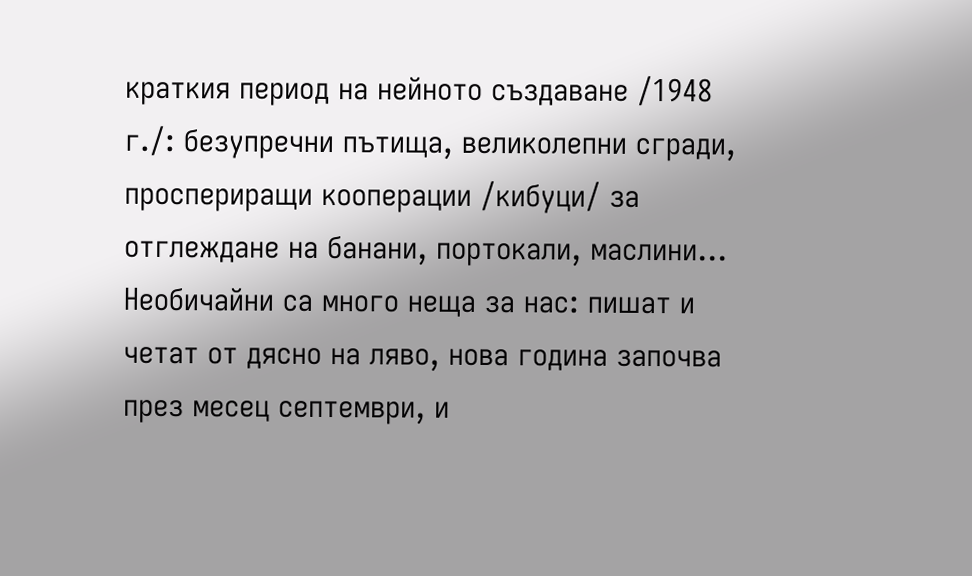краткия период на нейното създаване /1948 г./: безупречни пътища, великолепни сгради, проспериращи кооперации /кибуци/ за отглеждане на банани, портокали, маслини... Необичайни са много неща за нас: пишат и четат от дясно на ляво, нова година започва през месец септември, и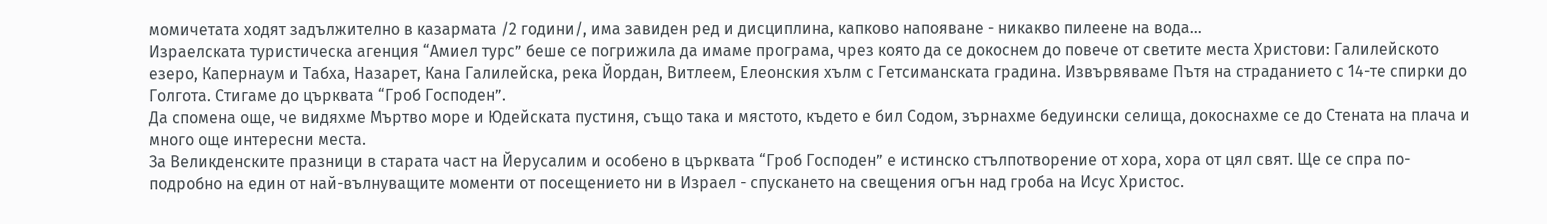момичетата ходят задължително в казармата /2 години/, има завиден ред и дисциплина, капково напояване - никакво пилеене на вода...
Израелската туристическа агенция “Амиел турс” беше се погрижила да имаме програма, чрез която да се докоснем до повече от светите места Христови: Галилейското езеро, Капернаум и Табха, Назарет, Кана Галилейска, река Йордан, Витлеем, Елеонския хълм с Гетсиманската градина. Извървяваме Пътя на страданието с 14-те спирки до Голгота. Стигаме до църквата “Гроб Господен”.
Да спомена още, че видяхме Мъртво море и Юдейската пустиня, също така и мястото, където е бил Содом, зърнахме бедуински селища, докоснахме се до Стената на плача и много още интересни места.
За Великденските празници в старата част на Йерусалим и особено в църквата “Гроб Господен” е истинско стълпотворение от хора, хора от цял свят. Ще се спра по-подробно на един от най-вълнуващите моменти от посещението ни в Израел - спускането на свещения огън над гроба на Исус Христос.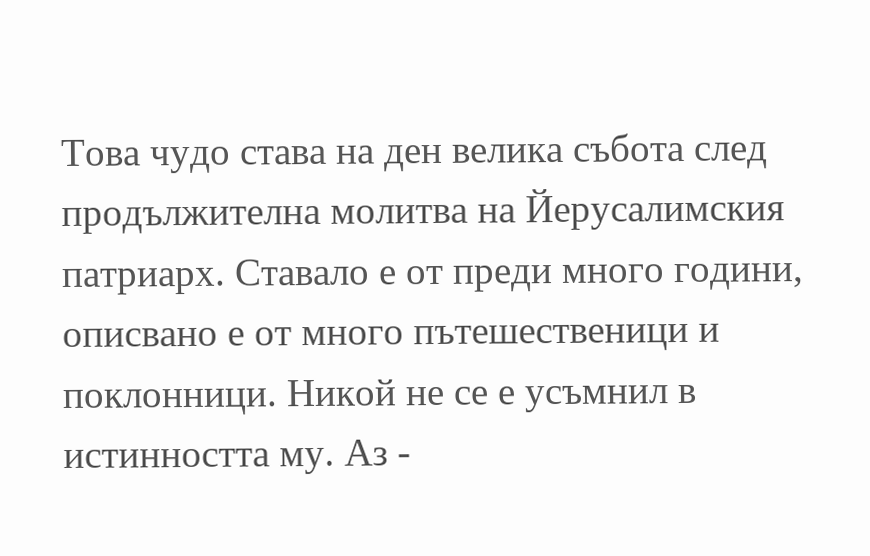Това чудо става на ден велика събота след продължителна молитва на Йерусалимския патриарх. Ставало е от преди много години, описвано е от много пътешественици и поклонници. Никой не се е усъмнил в истинността му. Аз -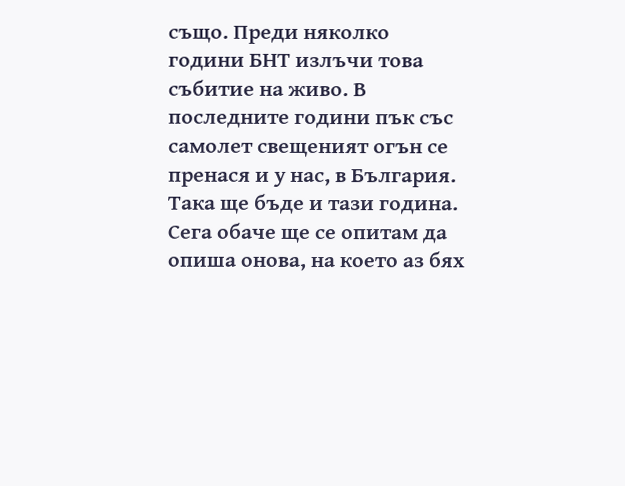също. Преди няколко години БНТ излъчи това събитие на живо. В последните години пък със самолет свещеният огън се пренася и у нас, в България. Така ще бъде и тази година.
Сега обаче ще се опитам да опиша онова, на което аз бях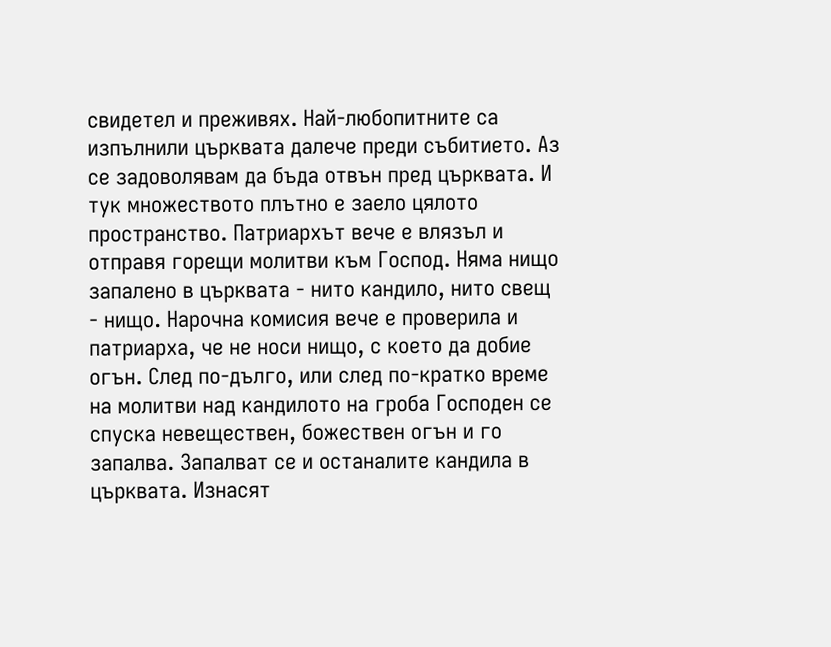свидетел и преживях. Най-любопитните са изпълнили църквата далече преди събитието. Аз се задоволявам да бъда отвън пред църквата. И тук множеството плътно е заело цялото пространство. Патриархът вече е влязъл и отправя горещи молитви към Господ. Няма нищо запалено в църквата - нито кандило, нито свещ - нищо. Нарочна комисия вече е проверила и патриарха, че не носи нищо, с което да добие огън. След по-дълго, или след по-кратко време на молитви над кандилото на гроба Господен се спуска невеществен, божествен огън и го запалва. Запалват се и останалите кандила в църквата. Изнасят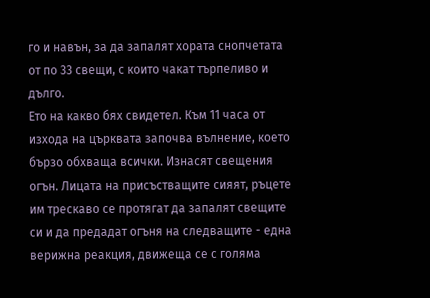го и навън, за да запалят хората снопчетата от по 33 свещи, с които чакат търпеливо и дълго.
Ето на какво бях свидетел. Към 11 часа от изхода на църквата започва вълнение, което бързо обхваща всички. Изнасят свещения огън. Лицата на присъстващите сияят, ръцете им трескаво се протягат да запалят свещите си и да предадат огъня на следващите - една верижна реакция, движеща се с голяма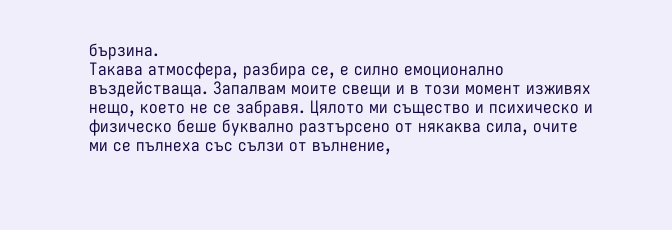бързина.
Такава атмосфера, разбира се, е силно емоционално въздействаща. Запалвам моите свещи и в този момент изживях нещо, което не се забравя. Цялото ми същество и психическо и физическо беше буквално разтърсено от някаква сила, очите ми се пълнеха със сълзи от вълнение,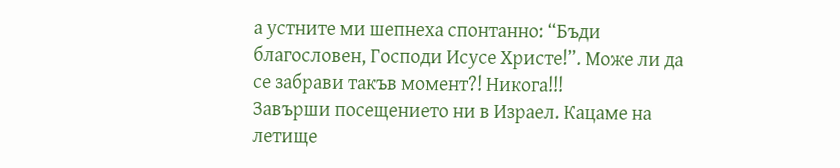а устните ми шепнеха спонтанно: “Бъди благословен, Господи Исусе Христе!”. Може ли да се забрави такъв момент?! Никога!!!
Завърши посещението ни в Израел. Кацаме на летище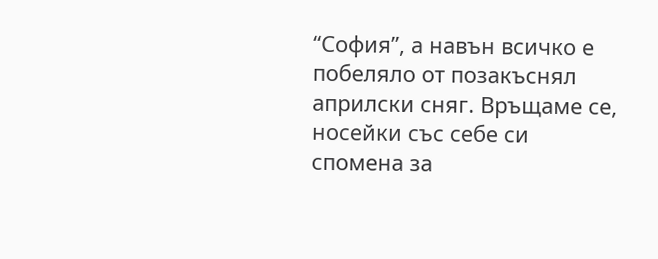“София”, а навън всичко е побеляло от позакъснял априлски сняг. Връщаме се, носейки със себе си спомена за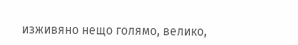изживяно нещо голямо, велико,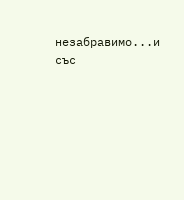незабравимо...и със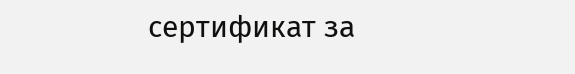сертификат за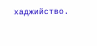хаджийство.